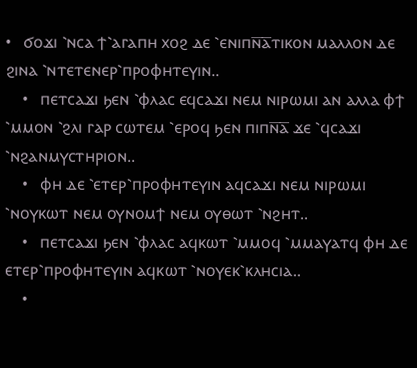•   ϭⲟϫⲓ ⳿ⲛⲥⲁ ϯ⳿ⲁⲅⲁⲡⲏ ⲭⲟϩ ⲇⲉ ⳿ⲉⲛⲓⲡⲛ̅ⲁ̅ⲧⲓⲕⲟⲛ ⲙⲁⲗⲗⲟⲛ ⲇⲉ ϩⲓⲛⲁ ⳿ⲛⲧⲉⲧⲉⲛⲉⲣ⳿ⲡⲣⲟⲫⲏⲧⲉⲩⲓⲛ..
    •   ⲡⲉⲧⲥⲁϫⲓ ϧⲉⲛ ⳿ⲫⲗⲁⲥ ⲉϥⲥⲁϫⲓ ⲛⲉⲙ ⲛⲓⲣⲱⲙⲓ ⲁⲛ ⲁⲗⲗⲁ ⲫϯ ⳿ⲙⲙⲟⲛ ⳿ϩⲗⲓ ⲅⲁⲣ ⲥⲱⲧⲉⲙ ⳿ⲉⲣⲟϥ ϧⲉⲛ ⲡⲓⲡⲛ̅ⲁ̅ ϫⲉ ⳿ϥⲥⲁϫⲓ ⳿ⲛϩⲁⲛⲙⲩⲥⲧⲏⲣⲓⲟⲛ..
    •   ⲫⲏ ⲇⲉ ⳿ⲉⲧⲉⲣ⳿ⲡⲣⲟⲫⲏⲧⲉⲩⲓⲛ ⲁϥⲥⲁϫⲓ ⲛⲉⲙ ⲛⲓⲣⲱⲙⲓ ⳿ⲛⲟⲩⲕⲱⲧ ⲛⲉⲙ ⲟⲩⲛⲟⲙϯ ⲛⲉⲙ ⲟⲩⲑⲱⲧ ⳿ⲛϩⲏⲧ..
    •   ⲡⲉⲧⲥⲁϫⲓ ϧⲉⲛ ⳿ⲫⲗⲁⲥ ⲁϥⲕⲱⲧ ⳿ⲙⲙⲟϥ ⳿ⲙⲙⲁⲩⲁⲧϥ ⲫⲏ ⲇⲉ ⲉⲧⲉⲣ⳿ⲡⲣⲟⲫⲏⲧⲉⲩⲓⲛ ⲁϥⲕⲱⲧ ⳿ⲛⲟⲩⲉⲕ⳿ⲕⲗⲏⲥⲓⲁ..
    •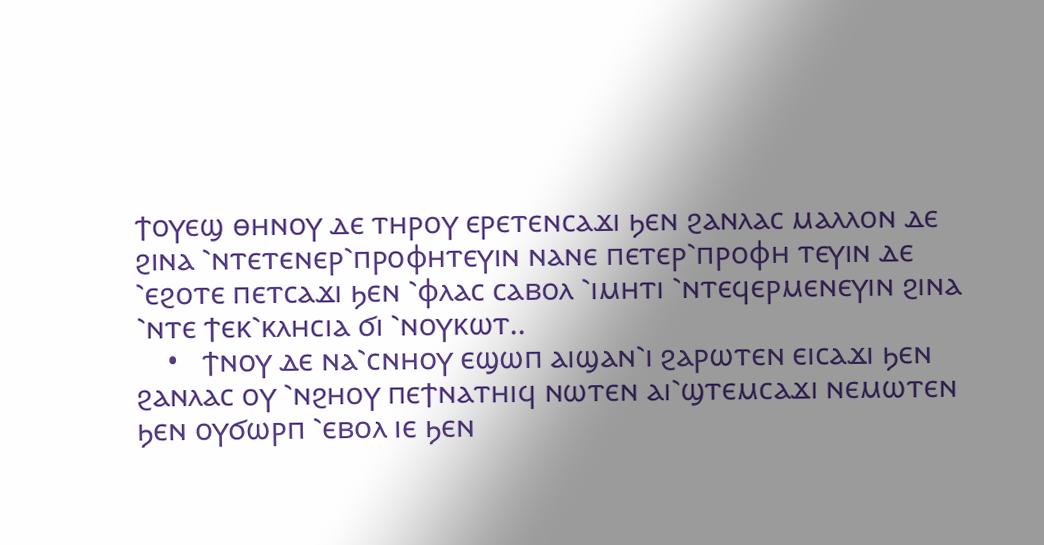ϯⲟⲩⲉϣ ⲑⲏⲛⲟⲩ ⲇⲉ ⲧⲏⲣⲟⲩ ⲉⲣⲉⲧⲉⲛⲥⲁϫⲓ ϧⲉⲛ ϩⲁⲛⲗⲁⲥ ⲙⲁⲗⲗⲟⲛ ⲇⲉ ϩⲓⲛⲁ ⳿ⲛⲧⲉⲧⲉⲛⲉⲣ⳿ⲡⲣⲟⲫⲏⲧⲉⲩⲓⲛ ⲛⲁⲛⲉ ⲡⲉⲧⲉⲣ⳿ⲡⲣⲟⲫⲏ ⲧⲉⲩⲓⲛ ⲇⲉ ⳿ⲉϩⲟⲧⲉ ⲡⲉⲧⲥⲁϫⲓ ϧⲉⲛ ⳿ⲫⲗⲁⲥ ⲥⲁⲃⲟⲗ ⳿ⲓⲙⲏⲧⲓ ⳿ⲛⲧⲉϥⲉⲣⲙⲉⲛⲉⲩⲓⲛ ϩⲓⲛⲁ ⳿ⲛⲧⲉ ϯⲉⲕ⳿ⲕⲗⲏⲥⲓⲁ ϭⲓ ⳿ⲛⲟⲩⲕⲱⲧ..
    •   ϯⲛⲟⲩ ⲇⲉ ⲛⲁ⳿ⲥⲛⲏⲟⲩ ⲉϣⲱⲡ ⲁⲓϣⲁⲛ⳿ⲓ ϩⲁⲣⲱⲧⲉⲛ ⲉⲓⲥⲁϫⲓ ϧⲉⲛ ϩⲁⲛⲗⲁⲥ ⲟⲩ ⳿ⲛϩⲏⲟⲩ ⲡⲉϯⲛⲁⲧⲏⲓϥ ⲛⲱⲧⲉⲛ ⲁⲓ⳿ϣⲧⲉⲙⲥⲁϫⲓ ⲛⲉⲙⲱⲧⲉⲛ ϧⲉⲛ ⲟⲩϭⲱⲣⲡ ⳿ⲉⲃⲟⲗ ⲓⲉ ϧⲉⲛ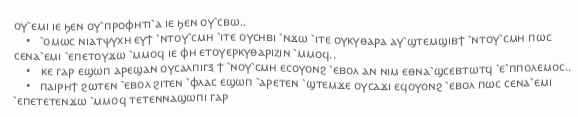ⲟⲩ⳿ⲉⲙⲓ ⲓⲉ ϧⲉⲛ ⲟⲩ⳿ⲡⲣⲟⲫⲏⲧⲓ⳿ⲁ ⲓⲉ ϧⲉⲛ ⲟⲩ⳿ⲥⲃⲱ..
    •   ⳿ⲟⲙⲱⲥ ⲛⲓⲁⲧⲯⲩⲭⲏ ⲉⲩϯ ⳿ⲛⲧⲟⲩ⳿ⲥⲙⲏ ⳿ⲓⲧⲉ ⲟⲩⲥⲏⲃⲓ ⳿ⲛϫⲱ ⳿ⲓⲧⲉ ⲟⲩⲕⲩⲑⲁⲣⲁ ⲁⲩ⳿ϣⲧⲉⲙϣⲓⲃϯ ⳿ⲛⲧⲟⲩ⳿ⲥⲙⲏ ⲡⲱⲥ ⲥⲉⲛⲁ⳿ⲉⲙⲓ ⳿ⲉⲡⲉⲧⲟⲩϫⲱ ⳿ⲙⲙⲟϥ ⲓⲉ ⲫⲏ ⲉⲧⲟⲩⲉⲣⲕⲩⲑⲁⲣⲓⲍⲓⲛ ⳿ⲙⲙⲟϥ..
    •   ⲕⲉ ⲅⲁⲣ ⲉϣⲱⲡ ⲁⲣⲉϣⲁⲛ ⲟⲩⲥⲁⲗⲡⲓⲅⲝ ϯ ⳿ⲛⲟⲩ⳿ⲥⲙⲏ ⲉⲥⲟⲩⲟⲛϩ ⳿ⲉⲃⲟⲗ ⲁⲛ ⲛⲓⲙ ⲉⲑⲛⲁ⳿ϣⲥⲉⲃⲧⲱⲧϥ ⳿ⲉ⳿ⲡⲡⲟⲗⲉⲙⲟⲥ..
    •   ⲡⲁⲓⲣⲏϯ ϩⲱⲧⲉⲛ ⳿ⲉⲃⲟⲗ ϩⲓⲧⲉⲛ ⳿ⲫⲗⲁⲥ ⲉϣⲱⲡ ⳿ⲁⲣⲉⲧⲉⲛ ⳿ϣⲧⲉⲙϫⲉ ⲟⲩⲥⲁϫⲓ ⲉϥⲟⲩⲟⲛϩ ⳿ⲉⲃⲟⲗ ⲡⲱⲥ ⲥⲉⲛⲁ⳿ⲉⲙⲓ ⳿ⲉⲡⲉⲧⲉⲧⲉⲛϫⲱ ⳿ⲙⲙⲟϥ ⲧⲉⲧⲉⲛⲛⲁϣⲱⲡⲓ ⲅⲁⲣ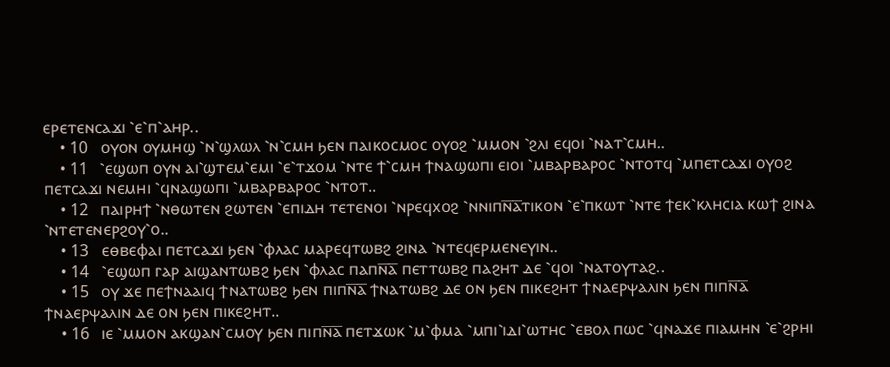ⲉⲣⲉⲧⲉⲛⲥⲁϫⲓ ⳿ⲉ⳿ⲡ⳿ⲁⲏⲣ..
    • 10   ⲟⲩⲟⲛ ⲟⲩⲙⲏϣ ⳿ⲛ⳿ϣⲗⲱⲗ ⳿ⲛ⳿ⲥⲙⲏ ϧⲉⲛ ⲡⲁⲓⲕⲟⲥⲙⲟⲥ ⲟⲩⲟϩ ⳿ⲙⲙⲟⲛ ⳿ϩⲗⲓ ⲉϥⲟⲓ ⳿ⲛⲁⲧ⳿ⲥⲙⲏ..
    • 11   ⳿ⲉϣⲱⲡ ⲟⲩⲛ ⲁⲓ⳿ϣⲧⲉⲙ⳿ⲉⲙⲓ ⳿ⲉ⳿ⲧϫⲟⲙ ⳿ⲛⲧⲉ ϯ⳿ⲥⲙⲏ ϯⲛⲁϣⲱⲡⲓ ⲉⲓⲟⲓ ⳿ⲙⲃⲁⲣⲃⲁⲣⲟⲥ ⳿ⲛⲧⲟⲧϥ ⳿ⲙⲡⲉⲧⲥⲁϫⲓ ⲟⲩⲟϩ ⲡⲉⲧⲥⲁϫⲓ ⲛⲉⲙⲏⲓ ⳿ϥⲛⲁϣⲱⲡⲓ ⳿ⲙⲃⲁⲣⲃⲁⲣⲟⲥ ⳿ⲛⲧⲟⲧ..
    • 12   ⲡⲁⲓⲣⲏϯ ⳿ⲛⲑⲱⲧⲉⲛ ϩⲱⲧⲉⲛ ⳿ⲉⲡⲓⲇⲏ ⲧⲉⲧⲉⲛⲟⲓ ⳿ⲛⲣⲉϥⲭⲟϩ ⳿ⲛⲛⲓⲡⲛ̅ⲁ̅ⲧⲓⲕⲟⲛ ⳿ⲉ⳿ⲡⲕⲱⲧ ⳿ⲛⲧⲉ ϯⲉⲕ⳿ⲕⲗⲏⲥⲓⲁ ⲕⲱϯ ϩⲓⲛⲁ ⳿ⲛⲧⲉⲧⲉⲛⲉⲣϩⲟⲩ⳿ⲟ..
    • 13   ⲉⲑⲃⲉⲫⲁⲓ ⲡⲉⲧⲥⲁϫⲓ ϧⲉⲛ ⳿ⲫⲗⲁⲥ ⲙⲁⲣⲉϥⲧⲱⲃϩ ϩⲓⲛⲁ ⳿ⲛⲧⲉϥⲉⲣⲙⲉⲛⲉⲩⲓⲛ..
    • 14   ⳿ⲉϣⲱⲡ ⲅⲁⲣ ⲁⲓϣⲁⲛⲧⲱⲃϩ ϧⲉⲛ ⳿ⲫⲗⲁⲥ ⲡⲁⲡⲛ̅ⲁ̅ ⲡⲉⲧⲧⲱⲃϩ ⲡⲁϩⲏⲧ ⲇⲉ ⳿ϥⲟⲓ ⳿ⲛⲁⲧⲟⲩⲧⲁϩ..
    • 15   ⲟⲩ ϫⲉ ⲡⲉϯⲛⲁⲁⲓϥ ϯⲛⲁⲧⲱⲃϩ ϧⲉⲛ ⲡⲓⲡⲛ̅ⲁ̅ ϯⲛⲁⲧⲱⲃϩ ⲇⲉ ⲟⲛ ϧⲉⲛ ⲡⲓⲕⲉϩⲏⲧ ϯⲛⲁⲉⲣⲯⲁⲗⲓⲛ ϧⲉⲛ ⲡⲓⲡⲛ̅ⲁ̅ ϯⲛⲁⲉⲣⲯⲁⲗⲓⲛ ⲇⲉ ⲟⲛ ϧⲉⲛ ⲡⲓⲕⲉϩⲏⲧ..
    • 16   ⲓⲉ ⳿ⲙⲙⲟⲛ ⲁⲕϣⲁⲛ⳿ⲥⲙⲟⲩ ϧⲉⲛ ⲡⲓⲡⲛ̅ⲁ̅ ⲡⲉⲧϫⲱⲕ ⳿ⲙ⳿ⲫⲙⲁ ⳿ⲙⲡⲓ⳿ⲓⲇⲓ⳿ⲱⲧⲏⲥ ⳿ⲉⲃⲟⲗ ⲡⲱⲥ ⳿ϥⲛⲁϫⲉ ⲡⲓⲁⲙⲏⲛ ⳿ⲉ⳿ϩⲣⲏⲓ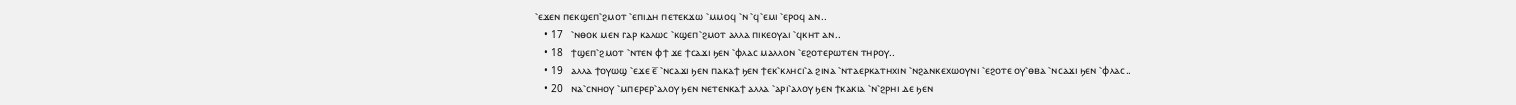⳿ⲉϫⲉⲛ ⲡⲉⲕϣⲉⲡ⳿ϩⲙⲟⲧ ⳿ⲉⲡⲓⲇⲏ ⲡⲉⲧⲉⲕϫⲱ ⳿ⲙⲙⲟϥ ⳿ⲛ ⳿ϥ⳿ⲉⲙⲓ ⳿ⲉⲣⲟϥ ⲁⲛ..
    • 17   ⳿ⲛⲑⲟⲕ ⲙⲉⲛ ⲅⲁⲣ ⲕⲁⲗⲱⲥ ⳿ⲕϣⲉⲡ⳿ϩⲙⲟⲧ ⲁⲗⲗⲁ ⲡⲓⲕⲉⲟⲩⲁⲓ ⳿ϥⲕⲏⲧ ⲁⲛ..
    • 18   ϯϣⲉⲡ⳿ϩⲙⲟⲧ ⳿ⲛⲧⲉⲛ ⲫϯ ϫⲉ ϯⲥⲁϫⲓ ϧⲉⲛ ⳿ⲫⲗⲁⲥ ⲙⲁⲗⲗⲟⲛ ⳿ⲉϩⲟⲧⲉⲣⲱⲧⲉⲛ ⲧⲏⲣⲟⲩ..
    • 19   ⲁⲗⲗⲁ ϯⲟⲩⲱϣ ⳿ⲉϫⲉ ⲉ̅ ⳿ⲛⲥⲁϫⲓ ϧⲉⲛ ⲡⲁⲕⲁϯ ϧⲉⲛ ϯⲉⲕ⳿ⲕⲗⲏⲥⲓ⳿ⲁ ϩⲓⲛⲁ ⳿ⲛⲧⲁⲉⲣⲕⲁⲧⲏⲭⲓⲛ ⳿ⲛϩⲁⲛⲕⲉⲭⲱⲟⲩⲛⲓ ⳿ⲉϩⲟⲧⲉ ⲟⲩ⳿ⲑⲃⲁ ⳿ⲛⲥⲁϫⲓ ϧⲉⲛ ⳿ⲫⲗⲁⲥ..
    • 20   ⲛⲁ⳿ⲥⲛⲏⲟⲩ ⳿ⲙⲡⲉⲣⲉⲣ⳿ⲁⲗⲟⲩ ϧⲉⲛ ⲛⲉⲧⲉⲛⲕⲁϯ ⲁⲗⲗⲁ ⳿ⲁⲣⲓ⳿ⲁⲗⲟⲩ ϧⲉⲛ ϯⲕⲁⲕⲓⲁ ⳿ⲛ⳿ϩⲣⲏⲓ ⲇⲉ ϧⲉⲛ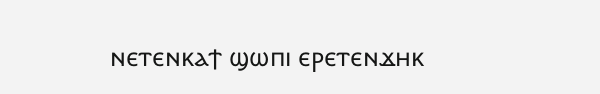ⲛⲉⲧⲉⲛⲕⲁϯ ϣⲱⲡⲓ ⲉⲣⲉⲧⲉⲛϫⲏⲕ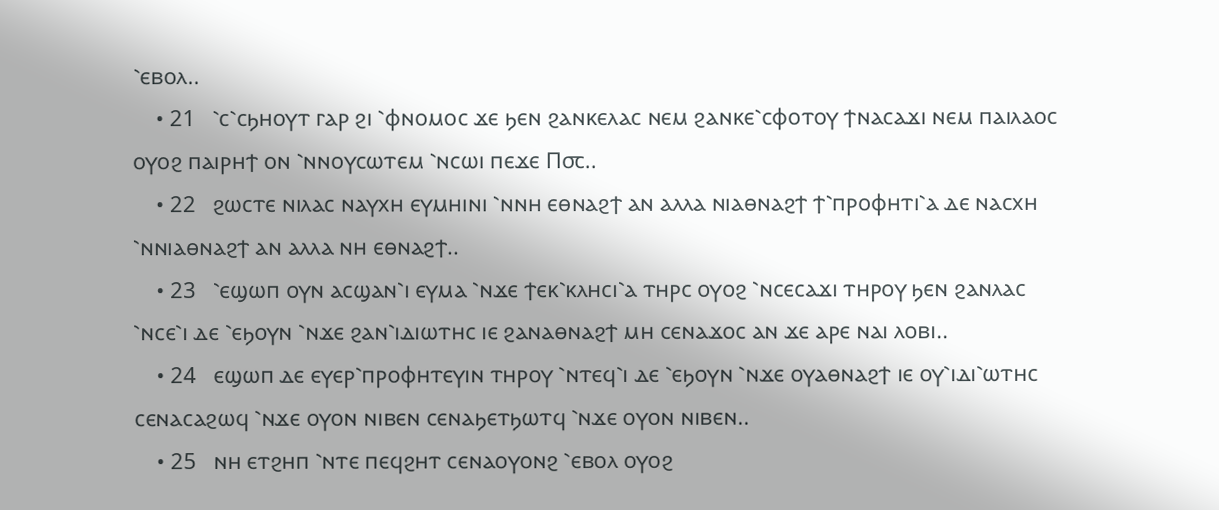⳿ⲉⲃⲟⲗ..
    • 21   ⳿ⲥ⳿ⲥϧⲏⲟⲩⲧ ⲅⲁⲣ ϩⲓ ⳿ⲫⲛⲟⲙⲟⲥ ϫⲉ ϧⲉⲛ ϩⲁⲛⲕⲉⲗⲁⲥ ⲛⲉⲙ ϩⲁⲛⲕⲉ⳿ⲥⲫⲟⲧⲟⲩ ϯⲛⲁⲥⲁϫⲓ ⲛⲉⲙ ⲡⲁⲓⲗⲁⲟⲥ ⲟⲩⲟϩ ⲡⲁⲓⲣⲏϯ ⲟⲛ ⳿ⲛⲛⲟⲩⲥⲱⲧⲉⲙ ⳿ⲛⲥⲱⲓ ⲡⲉϫⲉ Ⲡ⳪..
    • 22   ϩⲱⲥⲧⲉ ⲛⲓⲗⲁⲥ ⲛⲁⲩⲭⲏ ⲉⲩⲙⲏⲓⲛⲓ ⳿ⲛⲛⲏ ⲉⲑⲛⲁϩϯ ⲁⲛ ⲁⲗⲗⲁ ⲛⲓⲁⲑⲛⲁϩϯ ϯ⳿ⲡⲣⲟⲫⲏⲧⲓ⳿ⲁ ⲇⲉ ⲛⲁⲥⲭⲏ ⳿ⲛⲛⲓⲁⲑⲛⲁϩϯ ⲁⲛ ⲁⲗⲗⲁ ⲛⲏ ⲉⲑⲛⲁϩϯ..
    • 23   ⳿ⲉϣⲱⲡ ⲟⲩⲛ ⲁⲥϣⲁⲛ⳿ⲓ ⲉⲩⲙⲁ ⳿ⲛϫⲉ ϯⲉⲕ⳿ⲕⲗⲏⲥⲓ⳿ⲁ ⲧⲏⲣⲥ ⲟⲩⲟϩ ⳿ⲛⲥⲉⲥⲁϫⲓ ⲧⲏⲣⲟⲩ ϧⲉⲛ ϩⲁⲛⲗⲁⲥ ⳿ⲛⲥⲉ⳿ⲓ ⲇⲉ ⳿ⲉϧⲟⲩⲛ ⳿ⲛϫⲉ ϩⲁⲛ⳿ⲓⲇⲓⲱⲧⲏⲥ ⲓⲉ ϩⲁⲛⲁⲑⲛⲁϩϯ ⲙⲏ ⲥⲉⲛⲁϫⲟⲥ ⲁⲛ ϫⲉ ⲁⲣⲉ ⲛⲁⲓ ⲗⲟⲃⲓ..
    • 24   ⲉϣⲱⲡ ⲇⲉ ⲉⲩⲉⲣ⳿ⲡⲣⲟⲫⲏⲧⲉⲩⲓⲛ ⲧⲏⲣⲟⲩ ⳿ⲛⲧⲉϥ⳿ⲓ ⲇⲉ ⳿ⲉϧⲟⲩⲛ ⳿ⲛϫⲉ ⲟⲩⲁⲑⲛⲁϩϯ ⲓⲉ ⲟⲩ⳿ⲓⲇⲓ⳿ⲱⲧⲏⲥ ⲥⲉⲛⲁⲥⲁϩⲱϥ ⳿ⲛϫⲉ ⲟⲩⲟⲛ ⲛⲓⲃⲉⲛ ⲥⲉⲛⲁϧⲉⲧϧⲱⲧϥ ⳿ⲛϫⲉ ⲟⲩⲟⲛ ⲛⲓⲃⲉⲛ..
    • 25   ⲛⲏ ⲉⲧϩⲏⲡ ⳿ⲛⲧⲉ ⲡⲉϥϩⲏⲧ ⲥⲉⲛⲁⲟⲩⲟⲛϩ ⳿ⲉⲃⲟⲗ ⲟⲩⲟϩ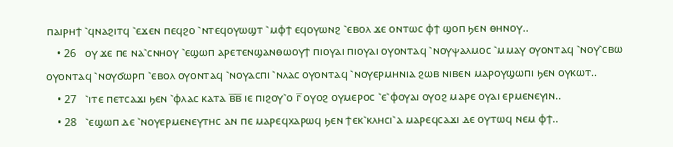ⲡⲁⲓⲣⲏϯ ⳿ϥⲛⲁϩⲓⲧϥ ⳿ⲉϫⲉⲛ ⲡⲉϥϩⲟ ⳿ⲛⲧⲉϥⲟⲩⲱϣⲧ ⳿ⲙⲫϯ ⲉϥⲟⲩⲱⲛϩ ⳿ⲉⲃⲟⲗ ϫⲉ ⲟⲛⲧⲱⲥ ⲫϯ ϣⲟⲡ ϧⲉⲛ ⲑⲏⲛⲟⲩ..
    • 26   ⲟⲩ ϫⲉ ⲡⲉ ⲛⲁ⳿ⲥⲛⲏⲟⲩ ⳿ⲉϣⲱⲡ ⲁⲣⲉⲧⲉⲛϣⲁⲛⲑⲱⲟⲩϯ ⲡⲓⲟⲩⲁⲓ ⲡⲓⲟⲩⲁⲓ ⲟⲩⲟⲛⲧⲁϥ ⳿ⲛⲟⲩⲯⲁⲗⲙⲟⲥ ⳿ⲙⲙⲁⲩ ⲟⲩⲟⲛⲧⲁϥ ⳿ⲛⲟⲩ⳿ⲥⲃⲱ ⲟⲩⲟⲛⲧⲁϥ ⳿ⲛⲟⲩϭⲱⲣⲡ ⳿ⲉⲃⲟⲗ ⲟⲩⲟⲛⲧⲁϥ ⳿ⲛⲟⲩⲁⲥⲡⲓ ⳿ⲛⲗⲁⲥ ⲟⲩⲟⲛⲧⲁϥ ⳿ⲛⲟⲩⲉⲣⲙⲏⲛⲓⲁ ϩⲱⲃ ⲛⲓⲃⲉⲛ ⲙⲁⲣⲟⲩϣⲱⲡⲓ ϧⲉⲛ ⲟⲩⲕⲱⲧ..
    • 27   ⳿ⲓⲧⲉ ⲡⲉⲧⲥⲁϫⲓ ϧⲉⲛ ⳿ⲫⲗⲁⲥ ⲕⲁⲧⲁ ⲃ̅ⲃ̅ ⲓⲉ ⲡⲓϩⲟⲩ⳿ⲟ ⲅ̅ ⲟⲩⲟϩ ⲟⲩⲙⲉⲣⲟⲥ ⳿ⲉ⳿ⲫⲟⲩⲁⲓ ⲟⲩⲟϩ ⲙⲁⲣⲉ ⲟⲩⲁⲓ ⲉⲣⲙⲉⲛⲉⲩⲓⲛ..
    • 28   ⳿ⲉϣⲱⲡ ⲇⲉ ⳿ⲛⲟⲩⲉⲣⲙⲉⲛⲉⲩⲧⲏⲥ ⲁⲛ ⲡⲉ ⲙⲁⲣⲉϥⲭⲁⲣⲱϥ ϧⲉⲛ ϯⲉⲕ⳿ⲕⲗⲏⲥⲓ⳿ⲁ ⲙⲁⲣⲉϥⲥⲁϫⲓ ⲇⲉ ⲟⲩⲧⲱϥ ⲛⲉⲙ ⲫϯ..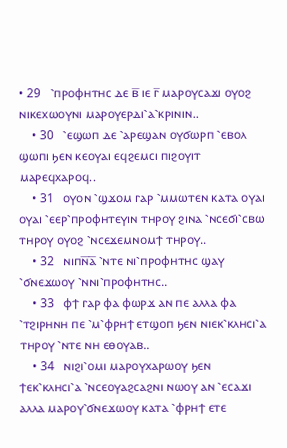• 29   ⳿ⲡⲣⲟⲫⲏⲧⲏⲥ ⲇⲉ ⲃ̅ ⲓⲉ ⲅ̅ ⲙⲁⲣⲟⲩⲥⲁϫⲓ ⲟⲩⲟϩ ⲛⲓⲕⲉⲭⲱⲟⲩⲛⲓ ⲙⲁⲣⲟⲩⲉⲣⲇⲓ⳿ⲁ⳿ⲕⲣⲓⲛⲓⲛ..
    • 30   ⳿ⲉϣⲱⲡ ⲇⲉ ⳿ⲁⲣⲉϣⲁⲛ ⲟⲩϭⲱⲣⲡ ⳿ⲉⲃⲟⲗ ϣⲱⲡⲓ ϧⲉⲛ ⲕⲉⲟⲩⲁⲓ ⲉϥϩⲉⲙⲥⲓ ⲡⲓϩⲟⲩⲓⲧ ⲙⲁⲣⲉϥⲭⲁⲣⲟϥ..
    • 31   ⲟⲩⲟⲛ ⳿ϣϫⲟⲙ ⲅⲁⲣ ⳿ⲙⲙⲱⲧⲉⲛ ⲕⲁⲧⲁ ⲟⲩⲁⲓ ⲟⲩⲁⲓ ⳿ⲉⲉⲣ⳿ⲡⲣⲟⲫⲏⲧⲉⲩⲓⲛ ⲧⲏⲣⲟⲩ ϩⲓⲛⲁ ⳿ⲛⲥⲉϭⲓ⳿ⲥⲃⲱ ⲧⲏⲣⲟⲩ ⲟⲩⲟϩ ⳿ⲛⲥⲉϫⲉⲙⲛⲟⲙϯ ⲧⲏⲣⲟⲩ..
    • 32   ⲛⲓⲡⲛ̅ⲁ̅ ⳿ⲛⲧⲉ ⲛⲓ⳿ⲡⲣⲟⲫⲏⲧⲏⲥ ϣⲁⲩ ⳿ϭⲛⲉϫⲱⲟⲩ ⳿ⲛⲛⲓ⳿ⲡⲣⲟⲫⲏⲧⲏⲥ..
    • 33   ⲫϯ ⲅⲁⲣ ⲫⲁ ⲫⲱⲣϫ ⲁⲛ ⲡⲉ ⲁⲗⲗⲁ ⲫⲁ ⳿ⲧϩⲓⲣⲏⲛⲏ ⲡⲉ ⳿ⲙ⳿ⲫⲣⲏϯ ⲉⲧϣⲟⲡ ϧⲉⲛ ⲛⲓⲉⲕ⳿ⲕⲗⲏⲥⲓ⳿ⲁ ⲧⲏⲣⲟⲩ ⳿ⲛⲧⲉ ⲛⲏ ⲉⲑⲟⲩⲁⲃ..
    • 34   ⲛⲓϩⲓ⳿ⲟⲙⲓ ⲙⲁⲣⲟⲩⲭⲁⲣⲱⲟⲩ ϧⲉⲛ ϯⲉⲕ⳿ⲕⲗⲏⲥⲓ⳿ⲁ ⳿ⲛⲥⲉⲟⲩⲁϩⲥⲁϩⲛⲓ ⲛⲱⲟⲩ ⲁⲛ ⳿ⲉⲥⲁϫⲓ ⲁⲗⲗⲁ ⲙⲁⲣⲟⲩ⳿ϭⲛⲉϫⲱⲟⲩ ⲕⲁⲧⲁ ⳿ⲫⲣⲏϯ ⲉⲧⲉ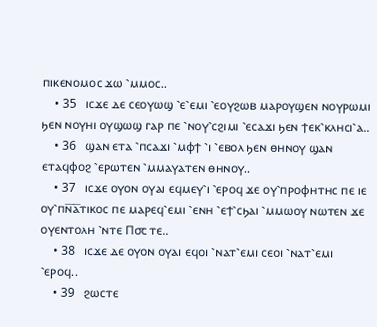ⲡⲓⲕⲉⲛⲟⲙⲟⲥ ϫⲱ ⳿ⲙⲙⲟⲥ..
    • 35   ⲓⲥϫⲉ ⲇⲉ ⲥⲉⲟⲩⲱϣ ⳿ⲉ⳿ⲉⲙⲓ ⳿ⲉⲟⲩϩⲱⲃ ⲙⲁⲣⲟⲩϣⲉⲛ ⲛⲟⲩⲣⲱⲙⲓ ϧⲉⲛ ⲛⲟⲩⲏⲓ ⲟⲩϣⲱϣ ⲅⲁⲣ ⲡⲉ ⳿ⲛⲟⲩ⳿ⲥϩⲓⲙⲓ ⳿ⲉⲥⲁϫⲓ ϧⲉⲛ ϯⲉⲕ⳿ⲕⲗⲏⲥⲓ⳿ⲁ..
    • 36   ϣⲁⲛ ⲉⲧⲁ ⳿ⲡⲥⲁϫⲓ ⳿ⲙⲫϯ ⳿ⲓ ⳿ⲉⲃⲟⲗ ϧⲉⲛ ⲑⲏⲛⲟⲩ ϣⲁⲛ ⲉⲧⲁϥⲫⲟϩ ⳿ⲉⲣⲱⲧⲉⲛ ⳿ⲙⲙⲁⲩⲁⲧⲉⲛ ⲑⲏⲛⲟⲩ..
    • 37   ⲓⲥϫⲉ ⲟⲩⲟⲛ ⲟⲩⲁⲓ ⲉϥⲙⲉⲩ⳿ⲓ ⳿ⲉⲣⲟϥ ϫⲉ ⲟⲩ⳿ⲡⲣⲟⲫⲏⲧⲏⲥ ⲡⲉ ⲓⲉ ⲟⲩ⳿ⲡⲛ̅ⲁ̅ⲧⲓⲕⲟⲥ ⲡⲉ ⲙⲁⲣⲉϥ⳿ⲉⲙⲓ ⳿ⲉⲛⲏ ⳿ⲉϯ⳿ⲥϧⲁⲓ ⳿ⲙⲙⲱⲟⲩ ⲛⲱⲧⲉⲛ ϫⲉ ⲟⲩⲉⲛⲧⲟⲗⲏ ⳿ⲛⲧⲉ Ⲡ⳪ ⲧⲉ..
    • 38   ⲓⲥϫⲉ ⲇⲉ ⲟⲩⲟⲛ ⲟⲩⲁⲓ ⲉϥⲟⲓ ⳿ⲛⲁⲧ⳿ⲉⲙⲓ ⲥⲉⲟⲓ ⳿ⲛⲁⲧ⳿ⲉⲙⲓ ⳿ⲉⲣⲟϥ..
    • 39   ϩⲱⲥⲧⲉ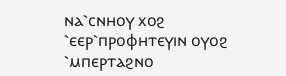ⲛⲁ⳿ⲥⲛⲏⲟⲩ ⲭⲟϩ ⳿ⲉⲉⲣ⳿ⲡⲣⲟⲫⲏⲧⲉⲩⲓⲛ ⲟⲩⲟϩ ⳿ⲙⲡⲉⲣⲧⲁϩⲛⲟ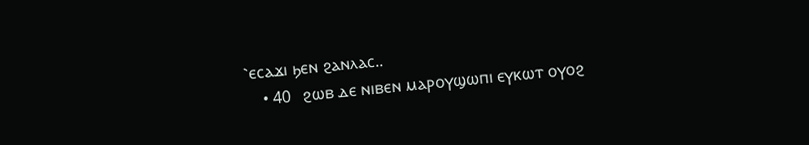⳿ⲉⲥⲁϫⲓ ϧⲉⲛ ϩⲁⲛⲗⲁⲥ..
    • 40   ϩⲱⲃ ⲇⲉ ⲛⲓⲃⲉⲛ ⲙⲁⲣⲟⲩϣⲱⲡⲓ ⲉⲩⲕⲱⲧ ⲟⲩⲟϩ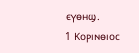ⲉⲩⲑⲏϣ.
1 Ⲕⲟⲣⲓⲛⲑⲓⲟⲥ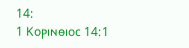14:
1 Ⲕⲟⲣⲓⲛⲑⲓⲟⲥ 14:1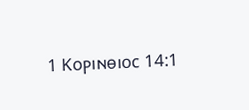1 Ⲕⲟⲣⲓⲛⲑⲓⲟⲥ 14:1